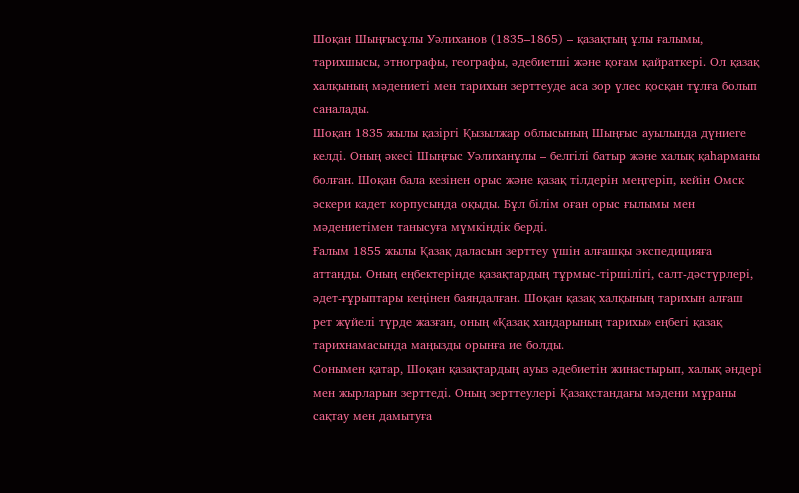Шоқан Шыңғысұлы Уәлиханов (1835–1865) – қазақтың ұлы ғалымы, тарихшысы, этнографы, географы, әдебиетші және қоғам қайраткері. Ол қазақ халқының мәдениеті мен тарихын зерттеуде аса зор үлес қосқан тұлға болып саналады.
Шоқан 1835 жылы қазіргі Қызылжар облысының Шыңғыс ауылында дүниеге келді. Оның әкесі Шыңғыс Уәлиханұлы – белгілі батыр және халық қаһарманы болған. Шоқан бала кезінен орыс және қазақ тілдерін меңгеріп, кейін Омск әскери кадет корпусында оқыды. Бұл білім оған орыс ғылымы мен мәдениетімен танысуға мүмкіндік берді.
Ғалым 1855 жылы Қазақ даласын зерттеу үшін алғашқы экспедицияға аттанды. Оның еңбектерінде қазақтардың тұрмыс-тіршілігі, салт-дәстүрлері, әдет-ғұрыптары кеңінен баяндалған. Шоқан қазақ халқының тарихын алғаш рет жүйелі түрде жазған, оның «Қазақ хандарының тарихы» еңбегі қазақ тарихнамасында маңызды орынға ие болды.
Сонымен қатар, Шоқан қазақтардың ауыз әдебиетін жинастырып, халық әндері мен жырларын зерттеді. Оның зерттеулері Қазақстандағы мәдени мұраны сақтау мен дамытуға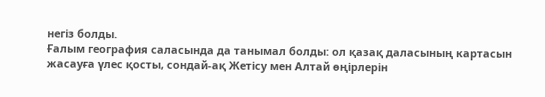негіз болды.
Ғалым география саласында да танымал болды: ол қазақ даласының картасын жасауға үлес қосты, сондай-ақ Жетісу мен Алтай өңірлерін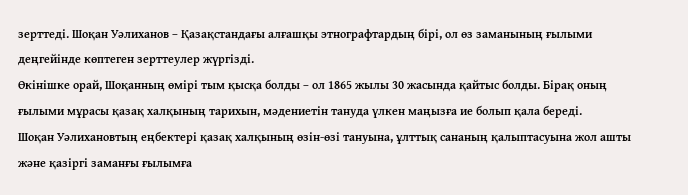зерттеді. Шоқан Уәлиханов – Қазақстандағы алғашқы этнографтардың бірі, ол өз заманының ғылыми деңгейінде көптеген зерттеулер жүргізді.
Өкінішке орай, Шоқанның өмірі тым қысқа болды – ол 1865 жылы 30 жасында қайтыс болды. Бірақ оның ғылыми мұрасы қазақ халқының тарихын, мәдениетін тануда үлкен маңызға ие болып қала береді.
Шоқан Уәлихановтың еңбектері қазақ халқының өзін-өзі тануына, ұлттық сананың қалыптасуына жол ашты және қазіргі заманғы ғылымға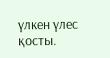үлкен үлес қосты.